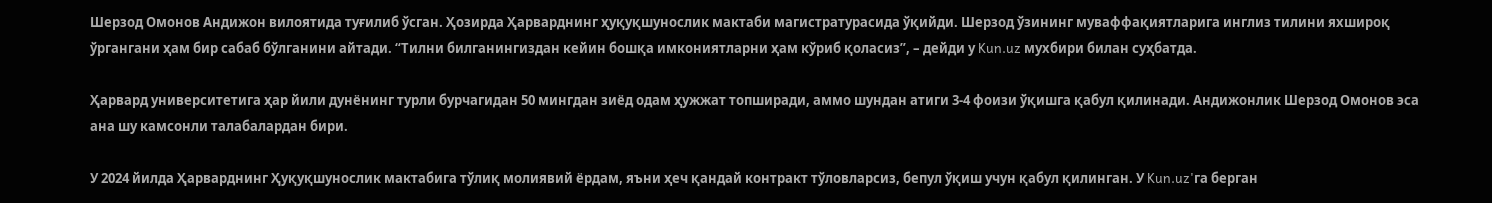Шерзод Омонов Андижон вилоятида туғилиб ўсган. Ҳозирда Ҳарварднинг ҳуқуқшунослик мактаби магистратурасида ўқийди. Шерзод ўзининг муваффақиятларига инглиз тилини яхшироқ ўргангани ҳам бир сабаб бўлганини айтади. “Тилни билганингиздан кейин бошқа имкониятларни ҳам кўриб қоласиз”, – дейди у Kun.uz мухбири билан суҳбатда.

Ҳарвард университетига ҳар йили дунёнинг турли бурчагидан 50 мингдан зиёд одам ҳужжат топширади, аммо шундан атиги 3-4 фоизи ўқишга қабул қилинади. Андижонлик Шерзод Омонов эса ана шу камсонли талабалардан бири.

У 2024 йилда Ҳарварднинг Ҳуқуқшунослик мактабига тўлиқ молиявий ёрдам, яъни ҳеч қандай контракт тўловларсиз, бепул ўқиш учун қабул қилинган. У Kun.uz'га берган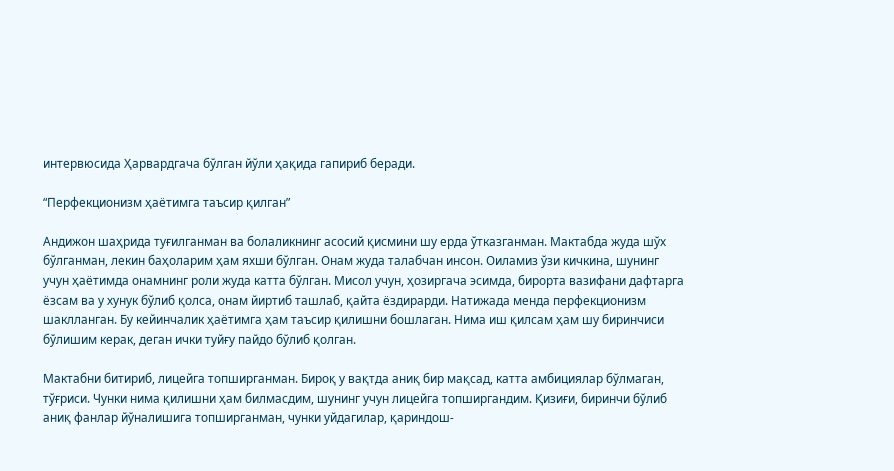интервюсида Ҳарвардгача бўлган йўли ҳақида гапириб беради.

“Перфекционизм ҳаётимга таъсир қилган”

Андижон шаҳрида туғилганман ва болаликнинг асосий қисмини шу ерда ўтказганман. Мактабда жуда шўх бўлганман, лекин баҳоларим ҳам яхши бўлган. Онам жуда талабчан инсон. Оиламиз ўзи кичкина, шунинг учун ҳаётимда онамнинг роли жуда катта бўлган. Мисол учун, ҳозиргача эсимда, бирорта вазифани дафтарга ёзсам ва у хунук бўлиб қолса, онам йиртиб ташлаб, қайта ёздирарди. Натижада менда перфекционизм шаклланган. Бу кейинчалик ҳаётимга ҳам таъсир қилишни бошлаган. Нима иш қилсам ҳам шу биринчиси бўлишим керак, деган ички туйғу пайдо бўлиб қолган.

Мактабни битириб, лицейга топширганман. Бироқ у вақтда аниқ бир мақсад, катта амбициялар бўлмаган, тўғриси. Чунки нима қилишни ҳам билмасдим, шунинг учун лицейга топширгандим. Қизиғи, биринчи бўлиб аниқ фанлар йўналишига топширганман, чунки уйдагилар, қариндош-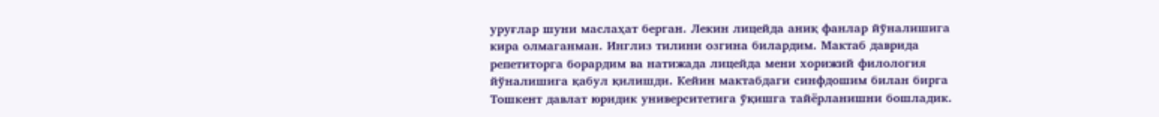уруғлар шуни маслаҳат берган. Лекин лицейда аниқ фанлар йўналишига кира олмаганман. Инглиз тилини озгина билардим. Мактаб даврида репетиторга борардим ва натижада лицейда мени хорижий филология йўналишига қабул қилишди. Кейин мактабдаги синфдошим билан бирга Тошкент давлат юридик университетига ўқишга тайёрланишни бошладик.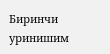Биринчи уринишим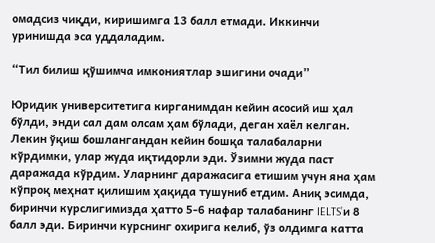омадсиз чиқди, киришимга 13 балл етмади. Иккинчи уринишда эса уддаладим.

“Тил билиш қўшимча имкониятлар эшигини очади”

Юридик университетига кирганимдан кейин асосий иш ҳал бўлди, энди сал дам олсам ҳам бўлади, деган хаёл келган. Лекин ўқиш бошлангандан кейин бошқа талабаларни кўрдимки, улар жуда иқтидорли эди. Ўзимни жуда паст даражада кўрдим. Уларнинг даражасига етишим учун яна ҳам кўпроқ меҳнат қилишим ҳақида тушуниб етдим. Аниқ эсимда, биринчи курслигимизда ҳатто 5-6 нафар талабанинг IELTS’и 8 балл эди. Биринчи курснинг охирига келиб, ўз олдимга катта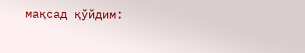мақсад қўйдим: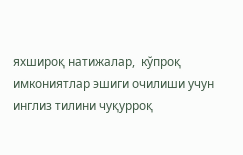яхшироқ натижалар,  кўпроқ имкониятлар эшиги очилиши учун инглиз тилини чуқурроқ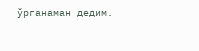ўрганаман дедим.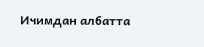Ичимдан албатта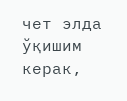чет элда ўқишим керак,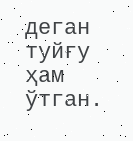деган туйғу ҳам ўтган.